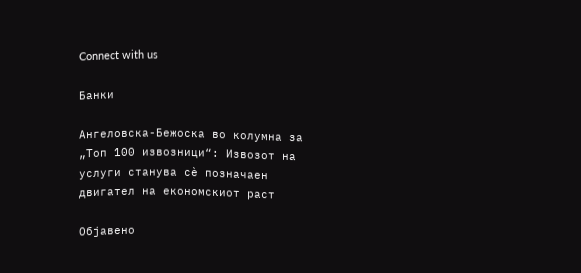Connect with us

Банки

Ангеловска-Бежоска во колумна за „Топ 100 извозници“: Извозот на услуги станува сѐ позначаен двигател на економскиот раст

Објавено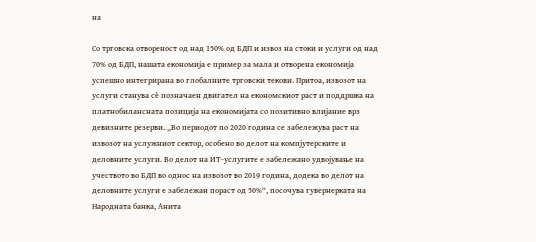на

Со трговска отвореност од над 150% од БДП и извоз на стоки и услуги од над 70% од БДП, нашата економија е пример за мала и отворена економија успешно интегрирана во глобалните трговски текови. Притоа, извозот на услуги станува сѐ позначаен двигател на економскиот раст и поддршка на платнобилансната позиција на економијата со позитивно влијание врз девизните резерви. „Во периодот по 2020 година се забележува раст на извозот на услужниот сектор, особено во делот на компјутерските и деловните услуги. Во делот на ИТ-услугите е забележано удвојување на учеството во БДП во однос на извозот во 2019 година, додека во делот на деловните услуги е забележан пораст од 50%“, посочува гувернерката на Народната банка, Анита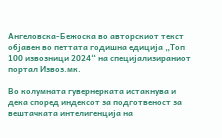Ангеловска-Бежоска во авторскиот текст објавен во петтата годишна едиција „Топ 100 извозници 2024“ на специјализираниот портал Извоз.мк.

Во колумната гувернерката истакнува и дека според индексот за подготвеност за вештачката интелигенција на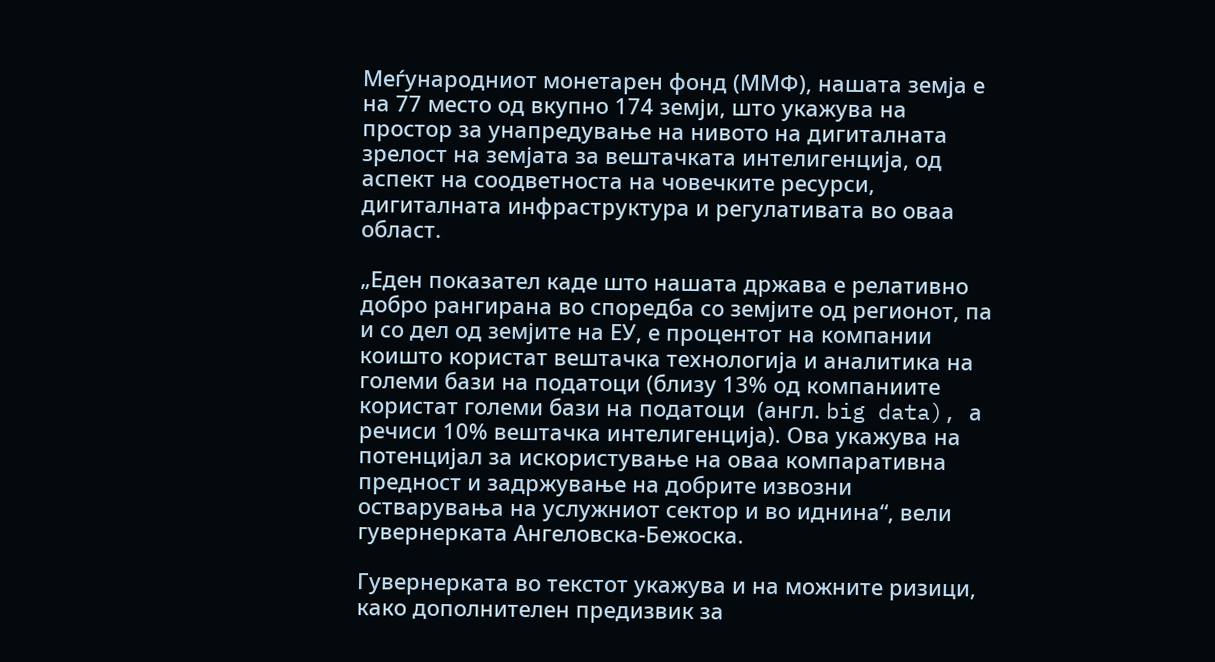Меѓународниот монетарен фонд (ММФ), нашата земја е на 77 место од вкупно 174 земји, што укажува на простор за унапредување на нивото на дигиталната зрелост на земјата за вештачката интелигенција, од аспект на соодветноста на човечките ресурси, дигиталната инфраструктура и регулативата во оваа област.

„Еден показател каде што нашата држава е релативно добро рангирана во споредба со земјите од регионот, па и со дел од земјите на ЕУ, е процентот на компании коишто користат вештачка технологија и аналитика на големи бази на податоци (близу 13% од компаниите користат големи бази на податоци  (англ. big data), а речиси 10% вештачка интелигенција). Ова укажува на потенцијал за искористување на оваа компаративна предност и задржување на добрите извозни остварувања на услужниот сектор и во иднина“, вели гувернерката Ангеловска-Бежоска.

Гувернерката во текстот укажува и на можните ризици, како дополнителен предизвик за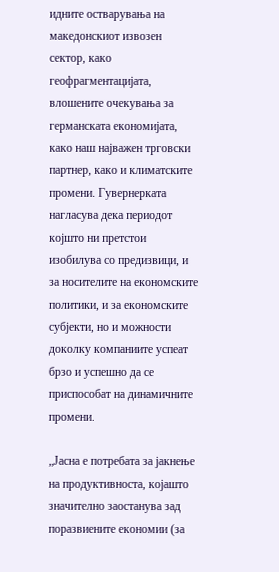идните остварувања на македонскиот извозен сектор, како геофрагментацијата, влошените очекувања за германската економијата, како наш најважен трговски партнер, како и климатските промени. Гувернерката нагласува дека периодот којшто ни претстои изобилува со предизвици, и за носителите на економските политики, и за економските субјекти, но и можности доколку компаниите успеат брзо и успешно да се приспособат на динамичните промени.

„Јасна е потребата за јакнење на продуктивноста, којашто значително заостанува зад поразвиените економии (за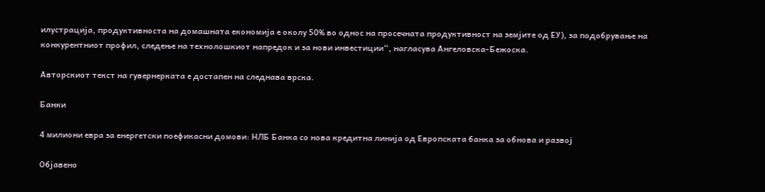илустрација, продуктивноста на домашната економија е околу 50% во однос на просечната продуктивност на земјите од ЕУ), за подобрување на конкурентниот профил, следење на технолошкиот напредок и за нови инвестиции“, нагласува Ангеловска-Бежоска.

Авторскиот текст на гувернерката е достапен на следнава врска.

Банки

4 милиони евра за енергетски поефикасни домови: НЛБ Банка со нова кредитна линија од Европската банка за обнова и развој

Објавено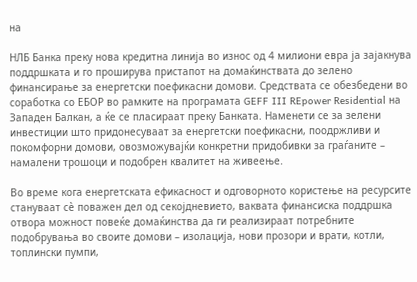на

НЛБ Банка преку нова кредитна линија во износ од 4 милиони евра ја зајакнува поддршката и го проширува пристапот на домаќинствата до зелено финансирање за енергетски поефикасни домови. Средствата се обезбедени во соработка со ЕБОР во рамките на програмата GEFF III REpower Residential на Западен Балкан, а ќе се пласираат преку Банката. Наменети се за зелени инвестиции што придонесуваат за енергетски поефикасни, поодржливи и покомфорни домови, овозможувајќи конкретни придобивки за граѓаните – намалени трошоци и подобрен квалитет на живеење.

Во време кога енергетската ефикасност и одговорното користење на ресурсите стануваат сè поважен дел од секојдневието, ваквата финансиска поддршка отвора можност повеќе домаќинства да ги реализираат потребните подобрувања во своите домови – изолација, нови прозори и врати, котли, топлински пумпи,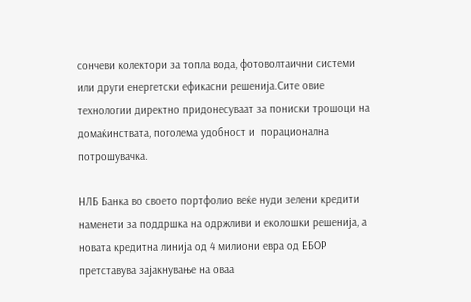сончеви колектори за топла вода, фотоволтаични системи или други енергетски ефикасни решенија.Сите овие технологии директно придонесуваат за пониски трошоци на домаќинствата, поголема удобност и  порационална потрошувачка.

НЛБ Банка во своето портфолио веќе нуди зелени кредити наменети за поддршка на одржливи и еколошки решенија, а новата кредитна линија од 4 милиони евра од ЕБОР претставува зајакнување на оваа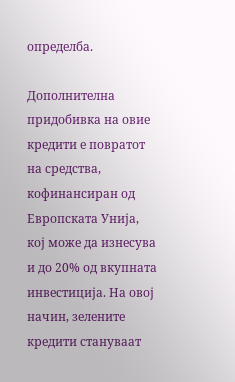определба.

Дополнителна придобивка на овие кредити е повратот на средства, кофинансиран од Европската Унија, кој може да изнесува и до 20% од вкупната инвестиција. На овој начин, зелените кредити стануваат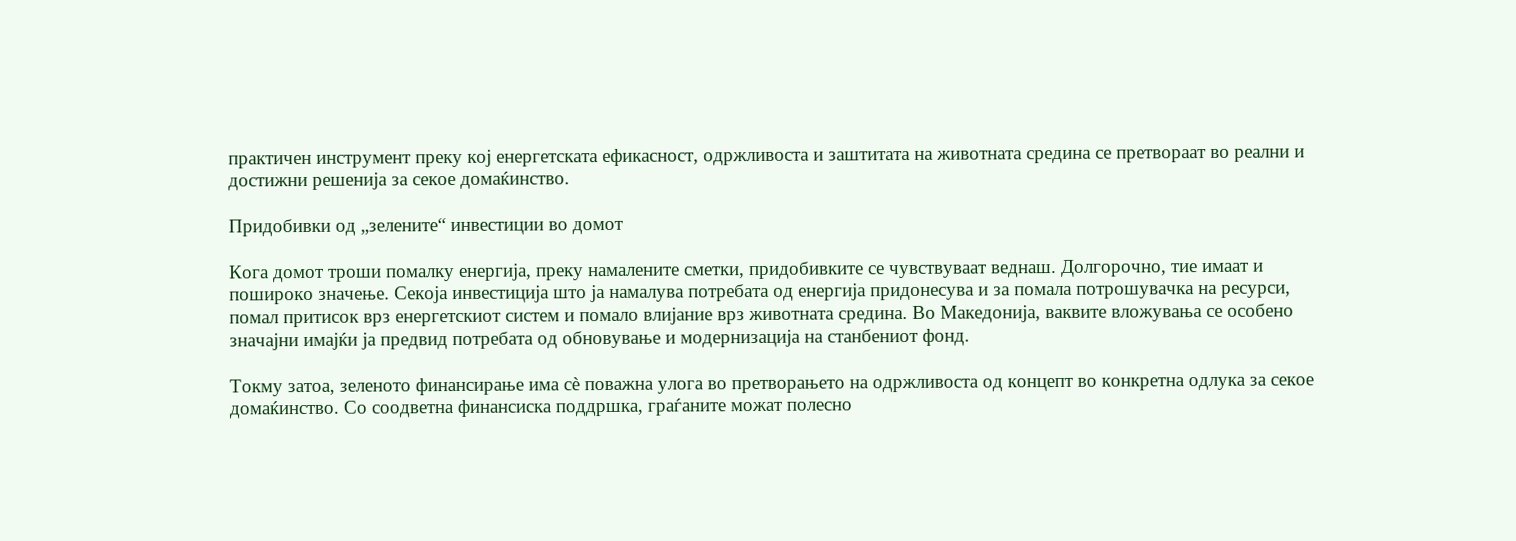практичен инструмент преку кој енергетската ефикасност, одржливоста и заштитата на животната средина се претвораат во реални и достижни решенија за секое домаќинство.

Придобивки од „зелените“ инвестиции во домот

Кога домот троши помалку енергија, преку намалените сметки, придобивките се чувствуваат веднаш. Долгорочно, тие имаат и пошироко значење. Секоја инвестиција што ја намалува потребата од енергија придонесува и за помала потрошувачка на ресурси, помал притисок врз енергетскиот систем и помало влијание врз животната средина. Во Македонија, ваквите вложувања се особено значајни имајќи ја предвид потребата од обновување и модернизација на станбениот фонд.

Токму затоа, зеленото финансирање има сè поважна улога во претворањето на одржливоста од концепт во конкретна одлука за секое домаќинство. Со соодветна финансиска поддршка, граѓаните можат полесно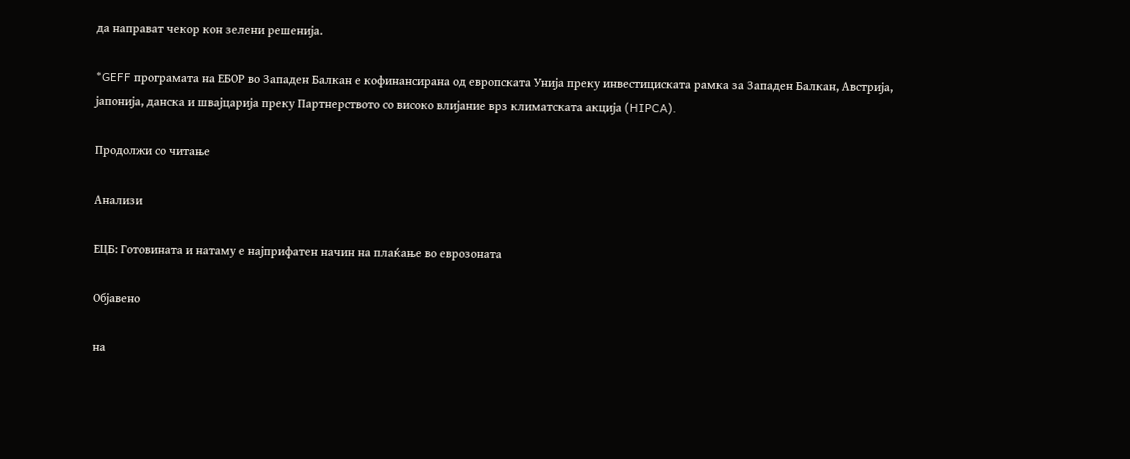да направат чекор кон зелени решенија.

*GEFF програмата на ЕБОР во Западен Балкан е кофинансирана од европската Унија преку инвестициската рамка за Западен Балкан, Австрија, јапонија, данска и швајцарија преку Партнерството со високо влијание врз климатската акција (HIPCA).

Продолжи со читање

Анализи

ЕЦБ: Готовината и натаму е најприфатен начин на плаќање во еврозоната

Објавено

на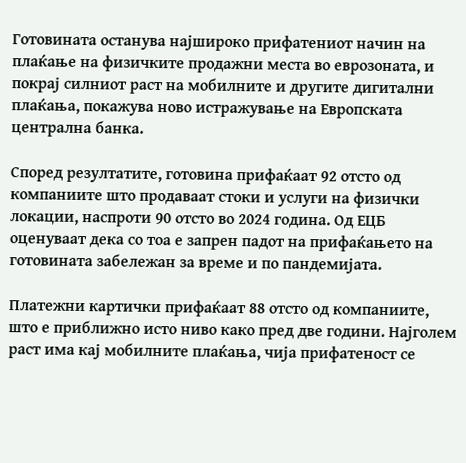Готовината останува најшироко прифатениот начин на плаќање на физичките продажни места во еврозоната, и покрај силниот раст на мобилните и другите дигитални плаќања, покажува ново истражување на Европската централна банка.

Според резултатите, готовина прифаќаат 92 отсто од компаниите што продаваат стоки и услуги на физички локации, наспроти 90 отсто во 2024 година. Од ЕЦБ оценуваат дека со тоа е запрен падот на прифаќањето на готовината забележан за време и по пандемијата.

Платежни картички прифаќаат 88 отсто од компаниите, што е приближно исто ниво како пред две години. Најголем раст има кај мобилните плаќања, чија прифатеност се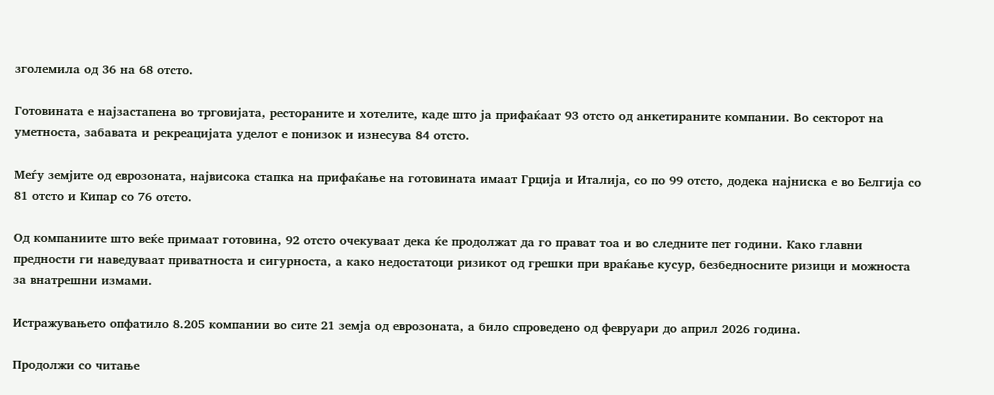зголемила од 36 на 68 отсто.

Готовината е најзастапена во трговијата, рестораните и хотелите, каде што ја прифаќаат 93 отсто од анкетираните компании. Во секторот на уметноста, забавата и рекреацијата уделот е понизок и изнесува 84 отсто.

Меѓу земјите од еврозоната, највисока стапка на прифаќање на готовината имаат Грција и Италија, со по 99 отсто, додека најниска е во Белгија со 81 отсто и Кипар со 76 отсто.

Од компаниите што веќе примаат готовина, 92 отсто очекуваат дека ќе продолжат да го прават тоа и во следните пет години. Како главни предности ги наведуваат приватноста и сигурноста, а како недостатоци ризикот од грешки при враќање кусур, безбедносните ризици и можноста за внатрешни измами.

Истражувањето опфатило 8.205 компании во сите 21 земја од еврозоната, а било спроведено од февруари до април 2026 година.

Продолжи со читање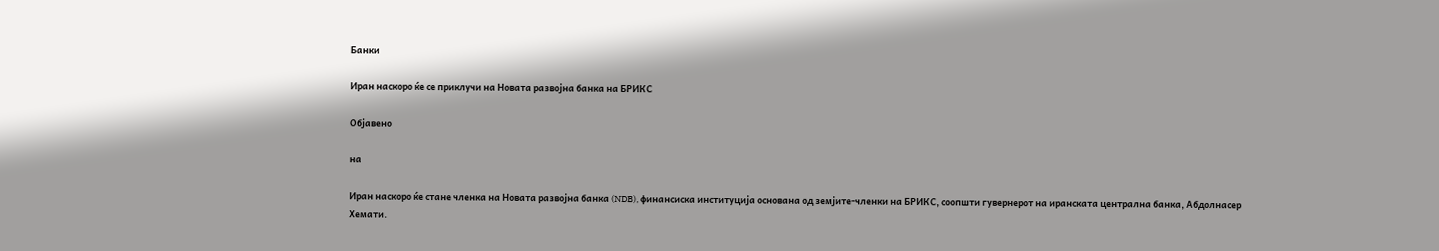Банки

Иран наскоро ќе се приклучи на Новата развојна банка на БРИКС

Објавено

на

Иран наскоро ќе стане членка на Новата развојна банка (NDB), финансиска институција основана од земјите-членки на БРИКС, соопшти гувернерот на иранската централна банка, Абдолнасер Хемати.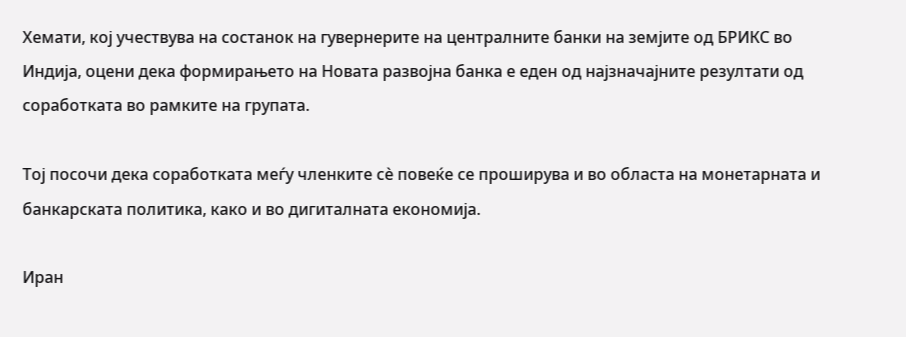Хемати, кој учествува на состанок на гувернерите на централните банки на земјите од БРИКС во Индија, оцени дека формирањето на Новата развојна банка е еден од најзначајните резултати од соработката во рамките на групата.

Тој посочи дека соработката меѓу членките сè повеќе се проширува и во областа на монетарната и банкарската политика, како и во дигиталната економија.

Иран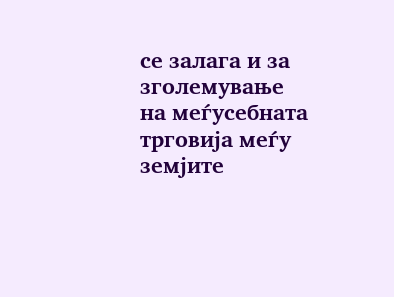се залага и за зголемување на меѓусебната трговија меѓу земјите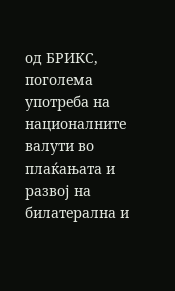од БРИКС, поголема употреба на националните валути во плаќањата и развој на билатерална и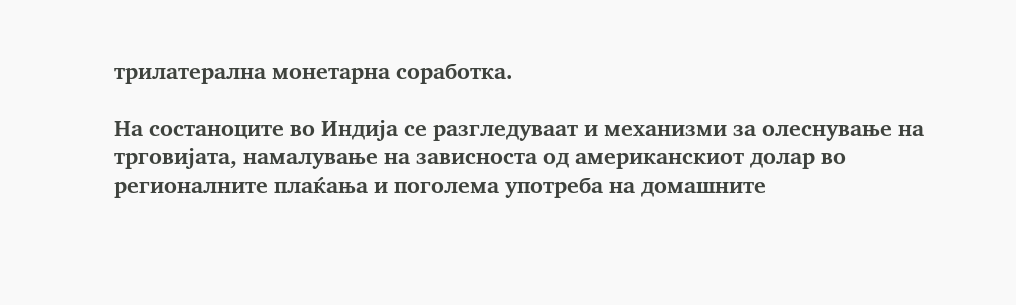трилатерална монетарна соработка.

На состаноците во Индија се разгледуваат и механизми за олеснување на трговијата, намалување на зависноста од американскиот долар во регионалните плаќања и поголема употреба на домашните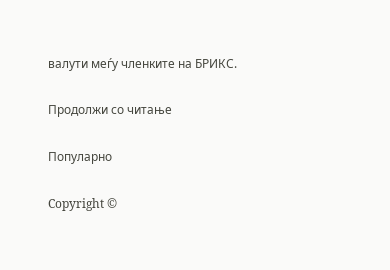валути меѓу членките на БРИКС.

Продолжи со читање

Популарно

Copyright ©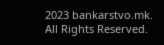2023 bankarstvo.mk. All Rights Reserved.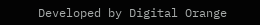Developed by Digital Orange